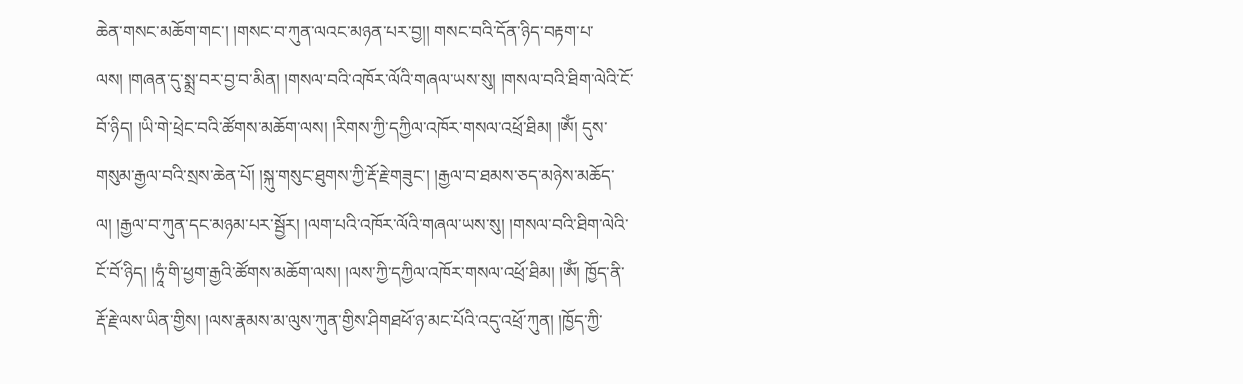ཆེན་གསང་མཆོག་གང་། །གསང་བ་ཀུན་ལའང་མཉན་པར་བྱ།། གསང་བའི་དོན་ཉིད་བརྟག་པ་ལས། །གཞན་དུ་སྨྲ་བར་བྱ་བ་མིན། །གསལ་བའི་འཁོར་ལོའི་གཞལ་ཡས་སུ། །གསལ་བའི་ཐིག་ལེའི་ངོ་བོ་ཉིད། །ཡི་གེ་ཕྲེང་བའི་ཚོགས་མཆོག་ལས། །རིགས་ཀྱི་དཀྱིལ་འཁོར་གསལ་འཕྲོ་ཐིམ། །ཨོཾ། དུས་གསུམ་རྒྱལ་བའི་སྲས་ཆེན་པོ། །སྐུ་གསུང་ཐུགས་ཀྱི་རྡོ་རྗེ་གཟུང་། །རྒྱལ་བ་ཐམས་ཅད་མཉེས་མཆོད་ལ། །རྒྱལ་བ་ཀུན་དང་མཉམ་པར་སྦྱོར། །ལག་པའི་འཁོར་ལོའི་གཞལ་ཡས་སུ། །གསལ་བའི་ཐིག་ལེའི་ངོ་བོ་ཉིད། །ཧཱཾ་གི་ཕྱག་རྒྱའི་ཚོགས་མཆོག་ལས། །ལས་ཀྱི་དཀྱིལ་འཁོར་གསལ་འཕྲོ་ཐིམ། །ཨོཾ། ཁྱོད་ནི་རྡོ་རྗེ་ལས་ཡིན་གྱིས། །ལས་རྣམས་མ་ལུས་ཀུན་གྱིས་ཤིགཐཕོ་ཉ་མང་པོའི་འདུ་འཕྲོ་ཀུན། །ཁྱོད་ཀྱི་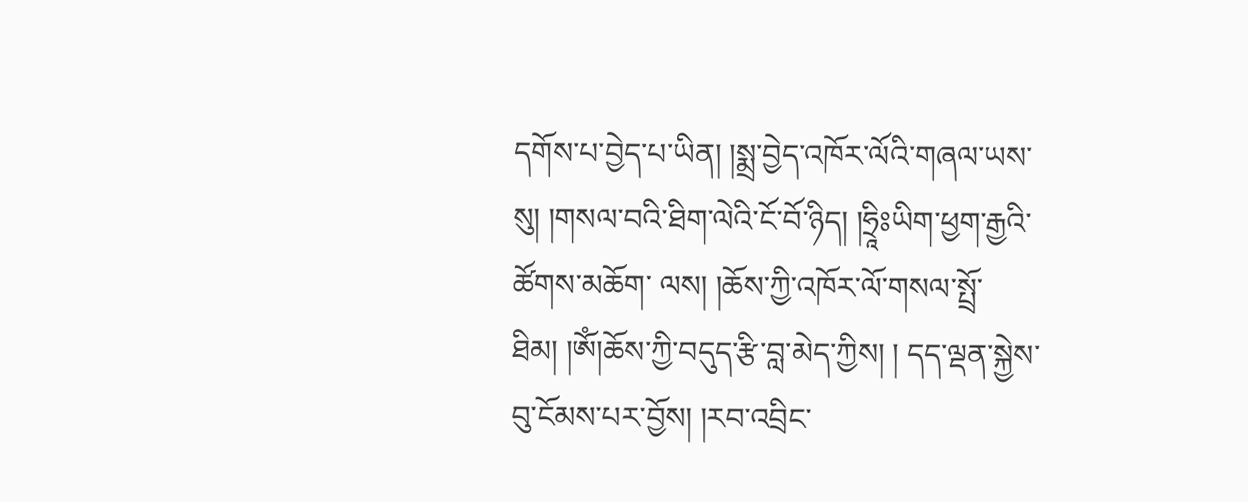དགོས་པ་བྱེད་པ་ཡིན། །སྨྲ་བྱེད་འཁོར་ལོའི་གཞལ་ཡས་ སུ། །གསལ་བའི་ཐིག་ལེའི་ངོ་བོ་ཉིད། །ཧྲཱིཿཡིག་ཕྱག་རྒྱའི་ཚོགས་མཆོག་ ལས། །ཆོས་ཀྱི་འཁོར་ལོ་གསལ་སྤྲོ་ཐིམ། །ཨོཾ།ཆོས་ཀྱི་བདུད་རྩི་བླ་མེད་ཀྱིས། ། དད་ལྡན་སྐྱེས་བུ་ངོམས་པར་བྱོས། །རབ་འབྲིང་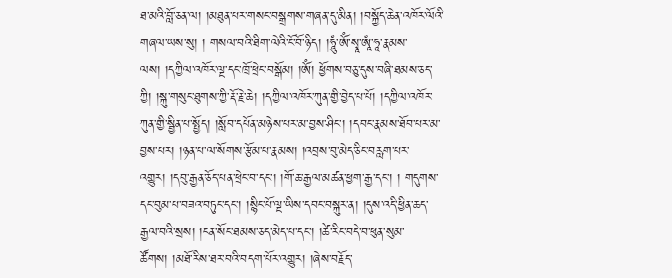ཐ་མའི་བློ་ཅན་ལ། །མཐུན་པར་གསང་བསྒྲགས་གཞན་དུ་མིན། །བསྐྱོད་ཆེན་འཁོར་ལོའི་གཞལ་ཡས་སུ། ། གསལ་བའི་ཐིག་ལེའི་ངོ་བོ་ཉིད། །ཧཱུཾ་ཨོཾ་སྭཱ་ཨཱཾ་ཧཱ་རྣམས་ལས། །དཀྱིལ་འཁོར་ལྔ་དང་ཁྲོ་ཕྲེང་བསྒོམ། །ཨོཾ། ཕྱོགས་བཅུ་དུས་བཞི་ཐམས་ཅད་ཀྱི། །སྐུ་གསུང་ཐུགས་ཀྱི་རྡོ་རྗེ་ཆེ། །དཀྱིལ་འཁོར་ཀུན་གྱི་བྱེད་པ་པོ། །དཀྱིལ་འཁོར་ཀུན་གྱི་སྦྱིན་པ་སྤྱོད། །སློབ་དཔོན་མཉེས་པར་མ་བྱས་ཤིང་། །དབང་རྣམས་ཐོབ་པར་མ་བྱས་པར། །ཉན་པ་ལ་སོགས་རྩོམ་པ་རྣམས། །འབྲས་བུ་མེད་ཅིང་བརླག་པར་འགྱུར། །དབུ་རྒྱན་ཅོད་པན་ཕྲེང་བ་དང་། །གོ་ཆ་རྒྱལ་མཚན་ཕྱག་རྒྱ་དང་། ། གདུགས་དང་བུམ་པ་བཟའ་བཏུང་དང་། །སྙིང་པོ་ལྔ་ཡིས་དབང་བསྐུར་ན། །དུས་འདི་ཕྱིན་ཆད་རྒྱལ་བའི་སྲས། །ངན་སོང་ཐམས་ཅད་མེད་པ་དང་། །ཚེ་རིང་བདེ་བ་ཕུན་སུམ་ཚོགས། །མཐོ་རིས་ཐར་བའི་བདག་པོར་འགྱུར། །ཞེས་བརྗོད་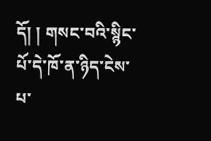དོ། ། གསང་བའི་སྙིང་པོ་དེ་ཁོ་ན་ཉིད་ངེས་པ་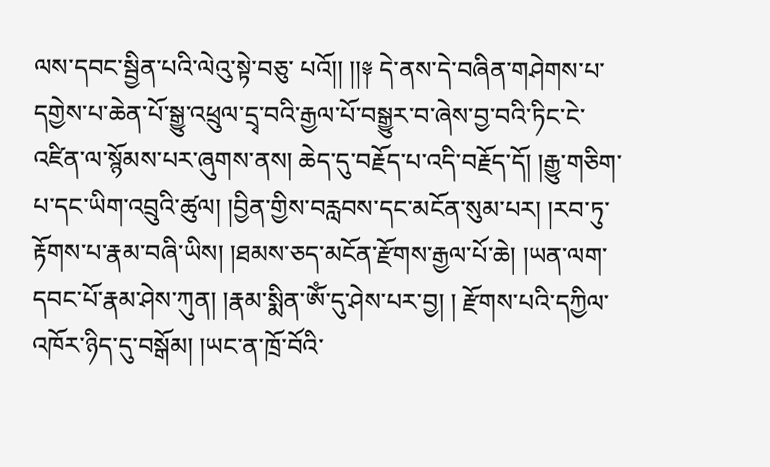ལས་དབང་སྦྱིན་པའི་ལེའུ་སྟེ་བཅུ་ པའོ།། །།༈ དེ་ནས་དེ་བཞིན་གཤེགས་པ་དགྱེས་པ་ཆེན་པོ་སྒྱུ་འཕྲུལ་དྲྭ་བའི་རྒྱལ་པོ་བསྒྱུར་བ་ཞེས་བྱ་བའི་ཏིང་ངེ་འཛིན་ལ་སྙོམས་པར་ཞུགས་ནས། ཆེད་དུ་བརྗོད་པ་འདི་བརྗོད་དོ། །རྒྱུ་གཅིག་པ་དང་ཡིག་འབྲུའི་ཚུལ། །བྱིན་གྱིས་བརླབས་དང་མངོན་སུམ་པར། །རབ་ཏུ་རྟོགས་པ་རྣམ་བཞི་ཡིས། །ཐམས་ཅད་མངོན་རྫོགས་རྒྱལ་པོ་ཆེ། །ཡན་ལག་དབང་པོ་རྣམ་ཤེས་ཀུན། །རྣམ་སྨིན་ཨོཾ་དུ་ཤེས་པར་བྱ། ། རྫོགས་པའི་དཀྱིལ་འཁོར་ཉིད་དུ་བསྒོམ། །ཡང་ན་ཁྲོ་བོའི་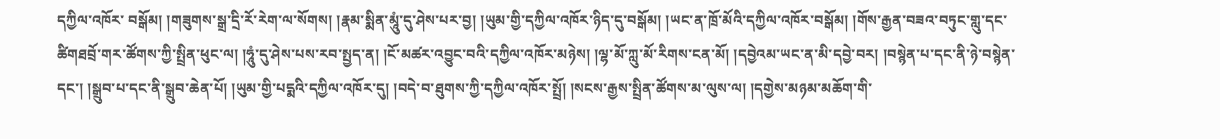དཀྱིལ་འཁོར་ བསྒོམ། །གཟུགས་སྒྲ་དྲི་རོ་རེག་ལ་སོགས། །རྣམ་སྨིན་མཱུཾ་དུ་ཤེས་པར་བྱ། །ཡུམ་གྱི་དཀྱིལ་འཁོར་ཉིད་དུ་བསྒོམ། །ཡང་ན་ཁྲོ་མོའི་དཀྱིལ་འཁོར་བསྒོམ། །གོས་རྒྱན་བཟའ་བཏུང་གླུ་དང་ཚིགཐབྲོ་གར་ཚོགས་ཀྱི་སྤྲིན་ཕུང་ལ། །ཧཱུཾ་དུ་ཤེས་པས་རབ་སྤྱད་ན། །ངོ་མཚར་འབྱུང་བའི་དཀྱིལ་འཁོར་མཉེས། །ལྷ་མོ་ཀླུ་མོ་རིགས་ངན་མོ། །དབྱེའམ་ཡང་ན་མི་དབྱེ་བར། །བསྙེན་པ་དང་ནི་ཉེ་བསྙེན་དང་། །སྒྲུབ་པ་དང་ནི་སྒྲུབ་ཆེན་པོ། །ཡུམ་གྱི་པདྨའི་དཀྱིལ་འཁོར་དུ། །བདེ་བ་ཐུགས་ཀྱི་དཀྱིལ་འཁོར་སྤྲོ། །སངས་རྒྱས་སྤྲིན་ཚོགས་མ་ལུས་ལ། །དགྱེས་མཉམ་མཆོག་གི་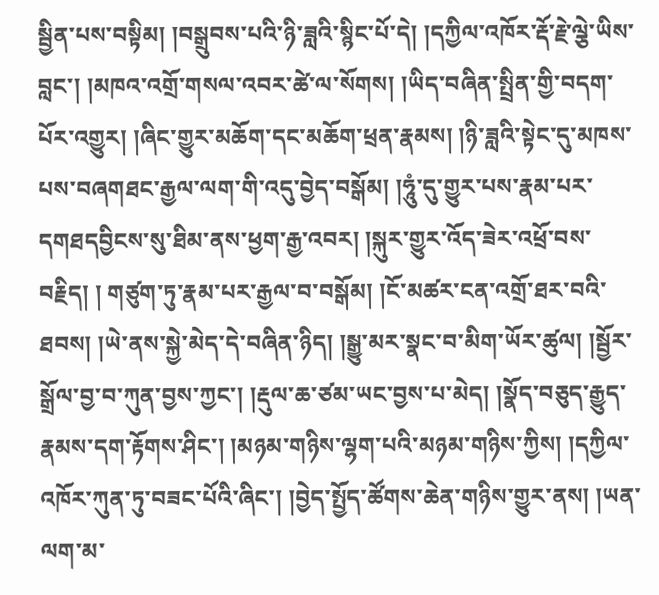སྦྱིན་པས་བསྟིམ། །བསྒྲུབས་པའི་ཉི་ཟླའི་སྙིང་པོ་དེ། །དཀྱིལ་འཁོར་རྡོ་རྗེ་ལྕེ་ཡིས་བླང་། །མཁའ་འགྲོ་གསལ་འབར་ཚེ་ལ་སོགས། །ཡིད་བཞིན་སྤྲིན་གྱི་བདག་པོར་འགྱུར། །ཞིང་གྱུར་མཆོག་དང་མཆོག་ཕྲན་རྣམས། །ཉི་ཟླའི་སྟེང་དུ་མཁས་པས་བཞགཐང་རྒྱལ་ལག་གི་འདུ་བྱེད་བསྒོམ། །ཧཱུཾ་དུ་གྱུར་པས་རྣམ་པར་དགཐདབྱིངས་སུ་ཐིམ་ནས་ཕྱག་རྒྱ་འབར། །སྐུར་གྱུར་འོད་ཟེར་འཕྲོ་བས་བརྗིད། ། གཙུག་ཏུ་རྣམ་པར་རྒྱལ་བ་བསྒོམ། །ངོ་མཚར་ངན་འགྲོ་ཐར་བའི་ཐབས། །ཡེ་ནས་སྐྱེ་མེད་དེ་བཞིན་ཉིད། །སྒྱུ་མར་སྣང་བ་མིག་ཡོར་ཚུལ། །སྦྱོར་སྒྲོལ་བྱ་བ་ཀུན་བྱས་ཀྱང་། །རྡུལ་ཆ་ཙམ་ཡང་བྱས་པ་མེད། །སྣོད་བཅུད་རྒྱུད་རྣམས་དག་རྟོགས་ཤིང་། །མཉམ་གཉིས་ལྷག་པའི་མཉམ་གཉིས་ཀྱིས། །དཀྱིལ་འཁོར་ཀུན་ཏུ་བཟང་པོའི་ཞིང་། །བྱེད་སྤྱོད་ཚོགས་ཆེན་གཉིས་གྱུར་ནས། །ཡན་ལག་མ་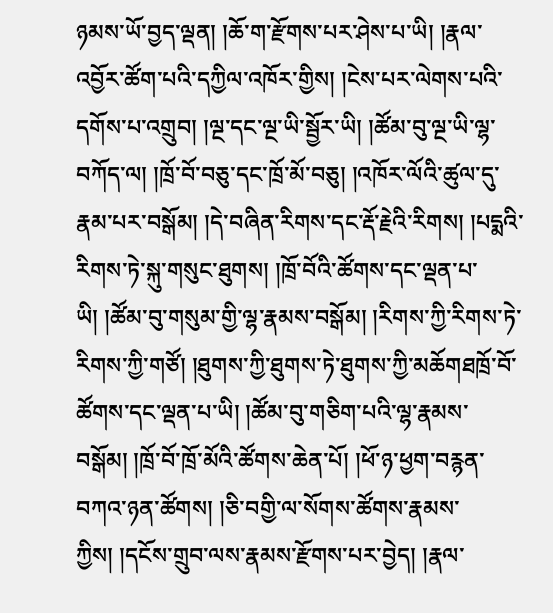ཉམས་ཡོ་བྱད་ལྡན། །ཆོ་ག་རྫོགས་པར་ཤེས་པ་ཡི། །རྣལ་འབྱོར་ཚོག་པའི་དཀྱིལ་འཁོར་གྱིས། །ངེས་པར་ལེགས་པའི་དགོས་པ་འགྲུབ། །ལྔ་དང་ལྔ་ཡི་སྦྱོར་ཡི། །ཚོམ་བུ་ལྔ་ཡི་ལྷ་བཀོད་ལ། །ཁྲོ་བོ་བཅུ་དང་ཁྲོ་མོ་བཅུ། །འཁོར་ལོའི་ཚུལ་དུ་རྣམ་པར་བསྒོམ། །དེ་བཞིན་རིགས་དང་རྡོ་རྗེའི་རིགས། །པདྨའི་རིགས་ཏེ་སྐུ་གསུང་ཐུགས། །ཁྲོ་བོའི་ཚོགས་དང་ལྡན་པ་ཡི། །ཚོམ་བུ་གསུམ་གྱི་ལྷ་རྣམས་བསྒོམ། །རིགས་ཀྱི་རིགས་ཏེ་རིགས་ཀྱི་གཙོ། །ཐུགས་ཀྱི་ཐུགས་ཏེ་ཐུགས་ཀྱི་མཆོགཐཁྲོ་བོ་ཚོགས་དང་ལྡན་པ་ཡི། །ཚོམ་བུ་གཅིག་པའི་ལྷ་རྣམས་བསྒོམ། །ཁྲོ་བོ་ཁྲོ་མོའི་ཚོགས་ཆེན་པོ། །ཕོ་ཉ་ཕྱག་བརྙན་བཀའ་ཉན་ཚོགས། །ཅི་བགྱི་ལ་སོགས་ཚོགས་རྣམས་ཀྱིས། །དངོས་གྲུབ་ལས་རྣམས་རྫོགས་པར་བྱེད། །རྣལ་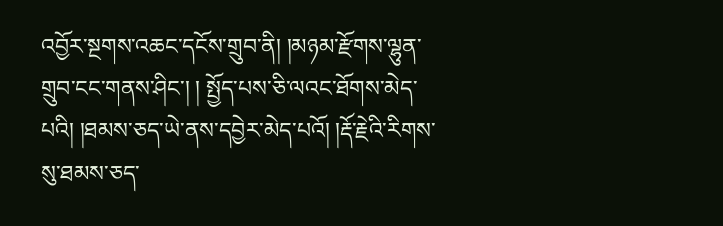འབྱོར་སྔགས་འཆང་དངོས་གྲུབ་ནི། །མཉམ་རྫོགས་ལྷུན་གྲུབ་ངང་གནས་ཤིང་། ། སྤྱོད་པས་ཅི་ལའང་ཐོགས་མེད་པའི། །ཐམས་ཅད་ཡེ་ནས་དབྱེར་མེད་པའོ། །རྡོ་རྗེའི་རིགས་སུ་ཐམས་ཅད་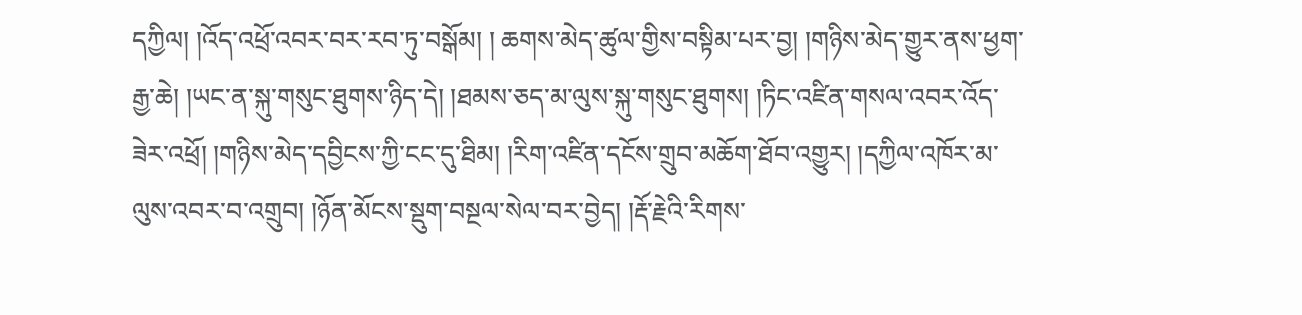དཀྱིལ། །འོད་འཕྲོ་འབར་བར་རབ་ཏུ་བསྒོམ། ། ཆགས་མེད་ཚུལ་གྱིས་བསྟིམ་པར་བྱ། །གཉིས་མེད་གྱུར་ནས་ཕྱག་རྒྱ་ཆེ། །ཡང་ན་སྐུ་གསུང་ཐུགས་ཉིད་དེ། །ཐམས་ཅད་མ་ལུས་སྐུ་གསུང་ཐུགས། །ཏིང་འཛིན་གསལ་འབར་འོད་ཟེར་འཕྲོ། །གཉིས་མེད་དབྱིངས་ཀྱི་ངང་དུ་ཐིམ། །རིག་འཛིན་དངོས་གྲུབ་མཆོག་ཐོབ་འགྱུར། །དཀྱིལ་འཁོར་མ་ལུས་འབར་བ་འགྲུབ། །ཉོན་མོངས་སྡུག་བསྔལ་སེལ་བར་བྱེད། །རྡོ་རྗེའི་རིགས་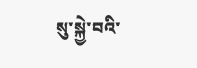སུ་སྐྱེ་བའི་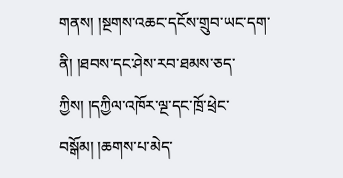གནས། །སྔགས་འཆང་དངོས་གྲུབ་ཡང་དག་ནི། །ཐབས་དང་ཤེས་རབ་ཐམས་ཅད་ཀྱིས། །དཀྱིལ་འཁོར་ལྔ་དང་ཁྲོ་ཕྲེང་བསྒོམ། །ཆགས་པ་མེད་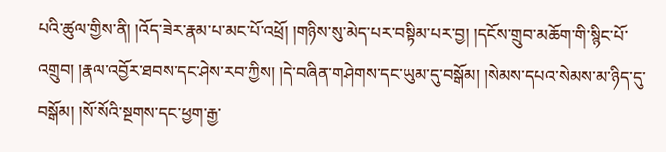པའི་ཚུལ་གྱིས་ནི། །འོད་ཟེར་རྣམ་པ་མང་པོ་འཕྲོ། །གཉིས་སུ་མེད་པར་བསྟིམ་པར་བྱ། །དངོས་གྲུབ་མཆོག་གི་སྙིང་པོ་འགྲུབ། །རྣལ་འབྱོར་ཐབས་དང་ཤེས་རབ་ཀྱིས། །དེ་བཞིན་གཤེགས་དང་ཡུམ་དུ་བསྒོམ། །སེམས་དཔའ་སེམས་མ་ཉིད་དུ་བསྒོམ། །སོ་སོའི་སྔགས་དང་ཕྱག་རྒྱ་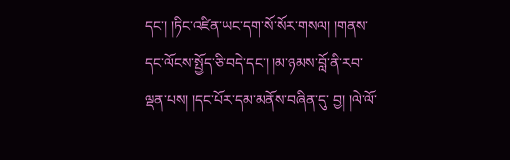དང་། །ཏིང་འཛིན་ཡང་དག་སོ་སོར་གསལ། །གནས་དང་ལོངས་སྤྱོད་ཅི་བདེ་དང་། །མ་ཉམས་བློ་ནི་རབ་ལྡན་པས། །དང་པོར་དམ་མནོས་བཞིན་དུ་ བྱ། །ལེ་ལོ་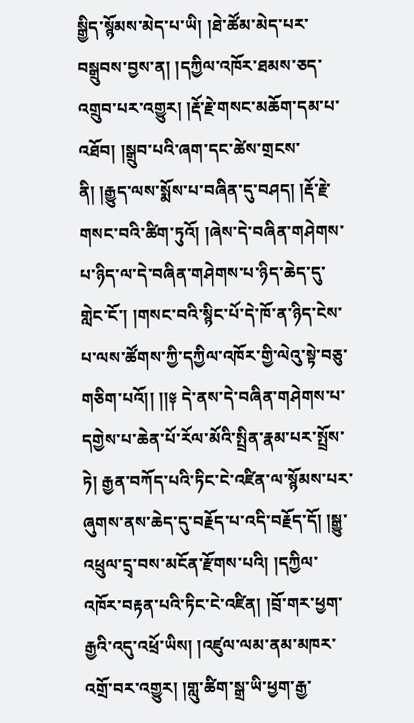སྒྱིད་སྙོམས་མེད་པ་ཡི། །ཐེ་ཚོམ་མེད་པར་བསྒྲུབས་བྱས་ན། །དཀྱིལ་འཁོར་ཐམས་ཅད་འགྲུབ་པར་འགྱུར། །རྡོ་རྗེ་གསང་མཆོག་དམ་པ་འཐོབ། །སྒྲུབ་པའི་ཞག་དང་ཚེས་གྲངས་ནི། །རྒྱུད་ལས་སྨོས་པ་བཞིན་དུ་བཤད། །རྡོ་རྗེ་གསང་བའི་ཚིག་ཏུའོ། །ཞེས་དེ་བཞིན་གཤེགས་པ་ཉིད་ལ་དེ་བཞིན་གཤེགས་པ་ཉིད་ཆེད་དུ་གླེང་ངོ་། །གསང་བའི་སྙིང་པོ་དེ་ཁོ་ན་ཉིད་ངེས་པ་ལས་ཚོགས་ཀྱི་དཀྱིལ་འཁོར་གྱི་ལེའུ་སྟེ་བཅུ་གཅིག་པའོ།། །།༈ དེ་ནས་དེ་བཞིན་གཤེགས་པ་དགྱེས་པ་ཆེན་པོ་རོལ་མོའི་སྤྲིན་རྣམ་པར་སྤྲོས་ཏེ། རྒྱན་བཀོད་པའི་ཏིང་ངེ་འཛིན་ལ་སྙོམས་པར་ཞུགས་ནས་ཆེད་དུ་བརྗོད་པ་འདི་བརྗོད་དོ། །སྒྱུ་འཕྲུལ་དྲྭ་བས་མངོན་རྫོགས་པའི། །དཀྱིལ་འཁོར་བརྟན་པའི་ཏིང་ངེ་འཛིན། །བྲོ་གར་ཕྱག་རྒྱའི་འདུ་འཕྲོ་ཡིས། །འཛུལ་ལམ་ནམ་མཁར་འགྲོ་བར་འགྱུར། །གླུ་ཚིག་སྒྲ་ཡི་ཕྱག་རྒྱ་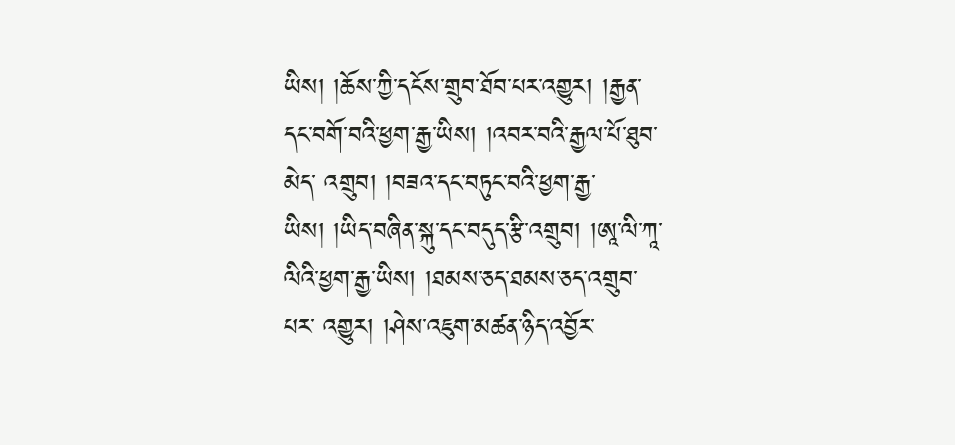ཡིས། །ཆོས་ཀྱི་དངོས་གྲུབ་ཐོབ་པར་འགྱུར། །རྒྱན་དང་བགོ་བའི་ཕྱག་རྒྱ་ཡིས། །འབར་བའི་རྒྱལ་པོ་ཐུབ་མེད་ འགྲུབ། །བཟའ་དང་བཏུང་བའི་ཕྱག་རྒྱ་ཡིས། །ཡིད་བཞིན་སྐུ་དང་བདུད་རྩི་འགྲུབ། །ཨཱ་ལི་ཀཱ་ལིའི་ཕྱག་རྒྱ་ཡིས། །ཐམས་ཅད་ཐམས་ཅད་འགྲུབ་པར་ འགྱུར། །ཤེས་འཇུག་མཚན་ཉིད་འབྱོར་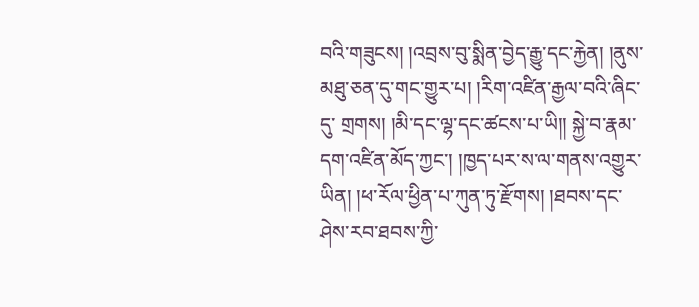བའི་གཟུངས། །འབྲས་བུ་སྨིན་བྱེད་རྒྱུ་དང་རྐྱེན། །ནུས་མཐུ་ཅན་དུ་གང་གྱུར་པ། །རིག་འཛིན་རྒྱལ་བའི་ཞིང་དུ་ གྲགས། །མི་དང་ལྷ་དང་ཚངས་པ་ཡི།། སྐྱེ་བ་རྣམ་དག་འཛིན་མོད་ཀྱང་། །ཁྱད་པར་ས་ལ་གནས་འགྱུར་ཡིན། །ཕ་རོལ་ཕྱིན་པ་ཀུན་ཏུ་རྫོགས། །ཐབས་དང་ཤེས་རབ་ཐབས་ཀྱི་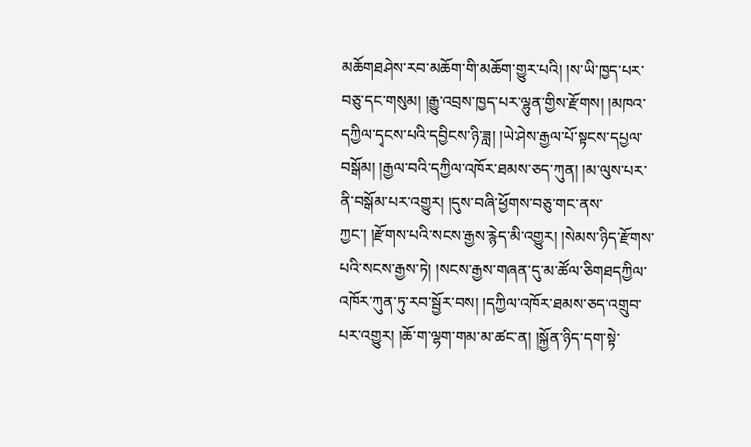མཆོགཐཤེས་རབ་མཆོག་གི་མཆོག་གྱུར་པའི། །ས་ཡི་ཁྱད་པར་བཅུ་དང་གསུམ། །རྒྱུ་འབྲས་ཁྱད་པར་ལྷུན་གྱིས་རྫོགས། །མཁའ་དཀྱིལ་དྭངས་པའི་དབྱིངས་ཉི་ཟླ། །ཡེ་ཤེས་རྒྱལ་པོ་སྟངས་དཔྱལ་བསྒོམ། །རྒྱལ་བའི་དཀྱིལ་འཁོར་ཐམས་ཅད་ཀུན། །མ་ལུས་པར་ནི་བསྒོམ་པར་འགྱུར། །དུས་བཞི་ཕྱོགས་བཅུ་གང་ནས་ཀྱང་། །རྫོགས་པའི་སངས་རྒྱས་རྙེད་མི་འགྱུར། །སེམས་ཉིད་རྫོགས་པའི་སངས་རྒྱས་ཏེ། །སངས་རྒྱས་གཞན་དུ་མ་ཚོལ་ཅིགཐདཀྱིལ་འཁོར་ཀུན་ཏུ་རབ་སྦྱོར་བས། །དཀྱིལ་འཁོར་ཐམས་ཅད་འགྲུབ་པར་འགྱུར། །ཆོ་ག་ལྷག་གམ་མ་ཚང་ན། །སྐྱོན་ཉིད་དག་སྟེ་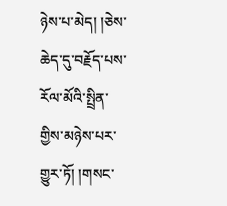ཉེས་པ་མེད། །ཅེས་ཆེད་དུ་བརྗོད་པས་རོལ་མོའི་སྤྲིན་གྱིས་མཉེས་པར་གྱུར་ཏོ། །གསང་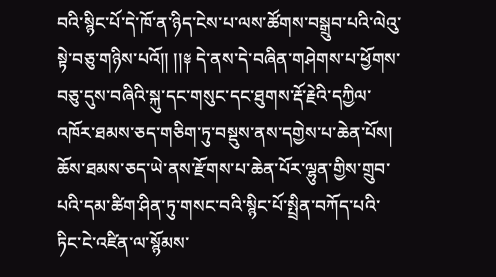བའི་སྙིང་པོ་དེ་ཁོ་ན་ཉིད་ངེས་པ་ལས་ཚོགས་བསྒྲུབ་པའི་ལེའུ་སྟེ་བཅུ་གཉིས་པའོ།། །།༈ དེ་ནས་དེ་བཞིན་གཤེགས་པ་ཕྱོགས་བཅུ་དུས་བཞིའི་སྐུ་དང་གསུང་དང་ཐུགས་རྡོ་རྗེའི་དཀྱིལ་འཁོར་ཐམས་ཅད་གཅིག་ཏུ་བསྡུས་ནས་དགྱེས་པ་ཆེན་པོས། ཆོས་ཐམས་ཅད་ཡེ་ནས་རྫོགས་པ་ཆེན་པོར་ལྷུན་གྱིས་གྲུབ་པའི་དམ་ཚིག་ཤིན་ཏུ་གསང་བའི་སྙིང་པོ་སྤྲིན་བཀོད་པའི་ཏིང་ངེ་འཛིན་ལ་སྙོམས་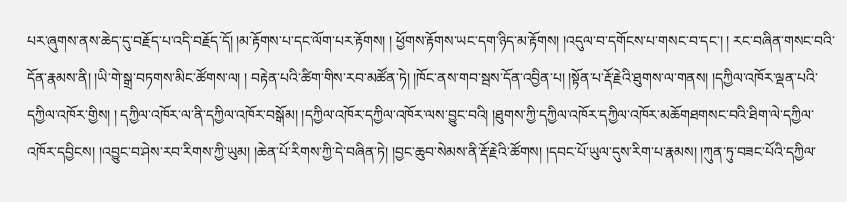པར་ཞུགས་ནས་ཆེད་དུ་བརྗོད་པ་འདི་བརྗོད་དོ། །མ་རྟོགས་པ་དང་ལོག་པར་རྟོགས། ། ཕྱོགས་རྟོགས་ཡང་དག་ཉིད་མ་རྟོགས། །འདུལ་བ་དགོངས་པ་གསང་བ་དང་། ། རང་བཞིན་གསང་བའི་དོན་རྣམས་ནི། །ཡི་གེ་སྒྲ་བཏགས་མིང་ཚོགས་ལ། ། བརྟེན་པའི་ཚིག་གིས་རབ་མཚོན་ཏེ། །ཁོང་ནས་གབ་སྦས་དོན་འབྱིན་པ། །སྟོན་པ་རྡོ་རྗེའི་ཐུགས་ལ་གནས། །དཀྱིལ་འཁོར་ལྡན་པའི་དཀྱིལ་འཁོར་གྱིས། ། དཀྱིལ་འཁོར་ལ་ནི་དཀྱིལ་འཁོར་བསྒོམ། །དཀྱིལ་འཁོར་དཀྱིལ་འཁོར་ལས་བྱུང་བའི། །ཐུགས་ཀྱི་དཀྱིལ་འཁོར་དཀྱིལ་འཁོར་མཆོགཐགསང་བའི་ཐིག་ལེ་དཀྱིལ་འཁོར་དབྱིངས། །འབྱུང་བ་ཤེས་རབ་རིགས་ཀྱི་ཡུམ། །ཆེན་པོ་རིགས་ཀྱི་དེ་བཞིན་ཏེ། །བྱང་ཆུབ་སེམས་ནི་རྡོ་རྗེའི་ཚོགས། །དབང་པོ་ཡུལ་དུས་རིག་པ་རྣམས། །ཀུན་ཏུ་བཟང་པོའི་དཀྱིལ་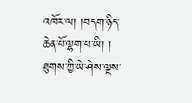འཁོར་ལ། །བདག་ཉིད་ཆེན་པོ་ལྷག་པ་ཡི། ། ཐུགས་ཀྱི་ཡེ་ཤེས་ལྔས་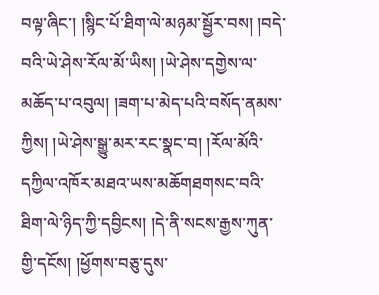བལྟ་ཞིང་། །སྙིང་པོ་ཐིག་ལེ་མཉམ་སྦྱོར་བས། །བདེ་བའི་ཡེ་ཤེས་རོལ་མོ་ཡིས། །ཡེ་ཤེས་དགྱེས་ལ་མཆོད་པ་འབུལ། །ཟག་པ་མེད་པའི་བསོད་ནམས་ཀྱིས། །ཡེ་ཤེས་སྒྱུ་མར་རང་སྣང་བ། །རོལ་མོའི་དཀྱིལ་འཁོར་མཐའ་ཡས་མཆོགཐགསང་བའི་ཐིག་ལེ་ཉིད་ཀྱི་དབྱིངས། །དེ་ནི་སངས་རྒྱས་ཀུན་གྱི་དངོས། །ཕྱོགས་བཅུ་དུས་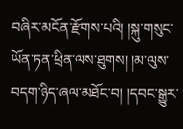བཞིར་མངོན་རྫོགས་པའི། །སྐུ་གསུང་ཡོན་ཏན་ཕྲིན་ལས་ཐུགས། །མ་ལུས་བདག་ཉིད་ཞལ་མཐོང་བ། །དབང་སྒྱུར་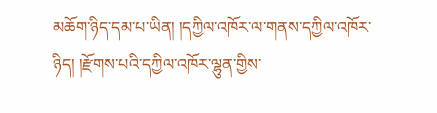མཆོག་ཉིད་དམ་པ་ཡིན། །དཀྱིལ་འཁོར་ལ་གནས་དཀྱིལ་འཁོར་ཉིད། །རྫོགས་པའི་དཀྱིལ་འཁོར་ལྷུན་གྱིས་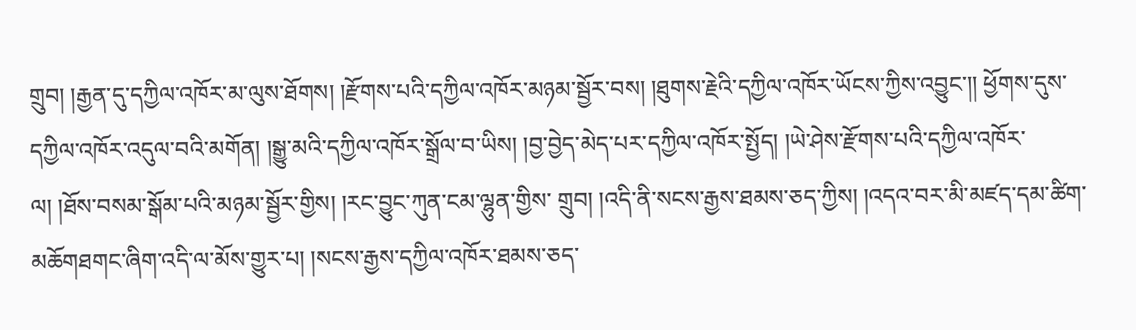གྲུབ། །རྒྱན་དུ་དཀྱིལ་འཁོར་མ་ལུས་ཐོགས། །རྫོགས་པའི་དཀྱིལ་འཁོར་མཉམ་སྦྱོར་བས། །ཐུགས་རྗེའི་དཀྱིལ་འཁོར་ཡོངས་ཀྱིས་འབྱུང་།། ཕྱོགས་དུས་དཀྱིལ་འཁོར་འདུལ་བའི་མགོན། །སྒྱུ་མའི་དཀྱིལ་འཁོར་སྒྲོལ་བ་ཡིས། །བྱ་བྱེད་མེད་པར་དཀྱིལ་འཁོར་སྤྱོད། །ཡེ་ཤེས་རྫོགས་པའི་དཀྱིལ་འཁོར་ལ། །ཐོས་བསམ་སྒོམ་པའི་མཉམ་སྦྱོར་གྱིས། །རང་བྱུང་ཀུན་ངམ་ལྷུན་གྱིས་ གྲུབ། །འདི་ནི་སངས་རྒྱས་ཐམས་ཅད་ཀྱིས། །འདའ་བར་མི་མཛད་དམ་ཚིག་མཆོགཐགང་ཞིག་འདི་ལ་མོས་གྱུར་པ། །སངས་རྒྱས་དཀྱིལ་འཁོར་ཐམས་ཅད་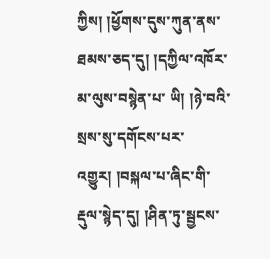ཀྱིས། །ཕྱོགས་དུས་ཀུན་ནས་ཐམས་ཅད་དུ། །དཀྱིལ་འཁོར་མ་ལུས་བསྙེན་པ་ ཡི། །ཉེ་བའི་སྲས་སུ་དགོངས་པར་འགྱུར། །བསྐལ་པ་ཞིང་གི་རྡུལ་སྙེད་དུ། །ཤིན་ཏུ་སྦྱངས་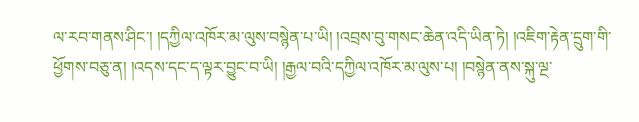ལ་རབ་གནས་ཤིང་། །དཀྱིལ་འཁོར་མ་ལུས་བསྙེན་པ་ཡི། །འབྲས་བུ་གསང་ཆེན་འདི་ཡིན་ཏེ། །འཇིག་རྟེན་དྲུག་གི་ཕྱོགས་བཅུ་ན། །འདས་དང་ད་ལྟར་བྱུང་བ་ཡི། །རྒྱལ་བའི་དཀྱིལ་འཁོར་མ་ལུས་པ། །བསྙེན་ནས་སྐུ་ལྔ་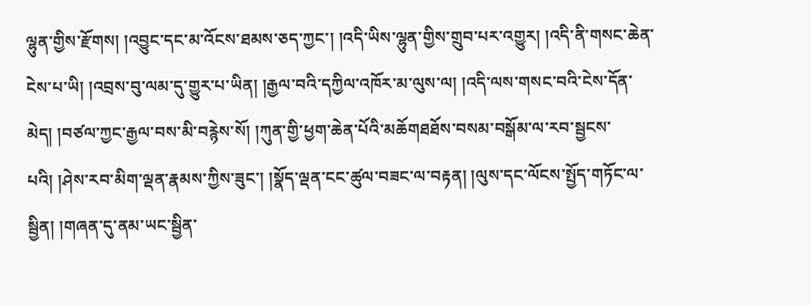ལྷུན་གྱིས་རྫོགས། །འབྱུང་དང་མ་འོངས་ཐམས་ཅད་ཀྱང་། །འདི་ཡིས་ལྷུན་གྱིས་གྲུབ་པར་འགྱུར། །འདི་ནི་གསང་ཆེན་ངེས་པ་ཡི། །འབྲས་བུ་ལམ་དུ་གྱུར་པ་ཡིན། །རྒྱལ་བའི་དཀྱིལ་འཁོར་མ་ལུས་ལ། །འདི་ལས་གསང་བའི་ངེས་དོན་མེད། །བཙལ་ཀྱང་རྒྱལ་བས་མི་བརྙེས་སོ། །ཀུན་གྱི་ཕྱག་ཆེན་པོའི་མཆོགཐཐོས་བསམ་བསྒོམ་ལ་རབ་སྦྱངས་པའི། །ཤེས་རབ་མིག་ལྡན་རྣམས་ཀྱིས་ཟུང་། །སྣོད་ལྡན་ངང་ཚུལ་བཟང་ལ་བརྟན། །ལུས་དང་ལོངས་སྤྱོད་གཏོང་ལ་སྦྱིན། །གཞན་དུ་ནམ་ཡང་སྦྱིན་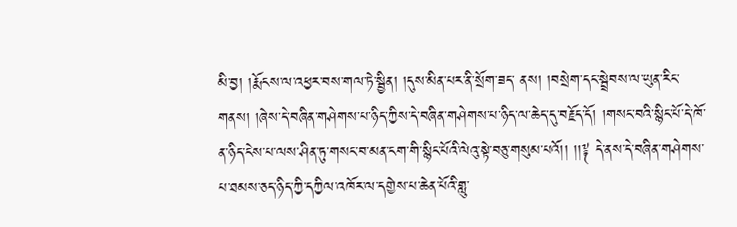མི་བྱ། །རྨོངས་ལ་འཕྱར་བས་གལ་ཏེ་སྦྱིན། །དུས་མིན་པར་ནི་སྲོག་ཟད་ ནས། །བསྲེག་དང་སྦྲེབས་ལ་ཡུན་རིང་གནས། །ཞེས་དེ་བཞིན་གཤེགས་པ་ཉིད་ཀྱིས་དེ་བཞིན་གཤེགས་པ་ཉིད་ལ་ཆེད་དུ་བརྗོད་དོ། །གསང་བའི་སྙིང་པོ་དེ་ཁོ་ན་ཉིད་ངེས་པ་ལས་ཤིན་ཏུ་གསང་བ་མན་ངག་གི་སྙིང་པོའི་ལེའུ་སྟེ་བཅུ་གསུམ་པའོ།། །།༈ དེ་ནས་དེ་བཞིན་གཤེགས་པ་ཐམས་ཅད་ཉིད་ཀྱི་དཀྱིལ་འཁོར་ལ་དགྱེས་པ་ཆེན་པོའི་གླུ་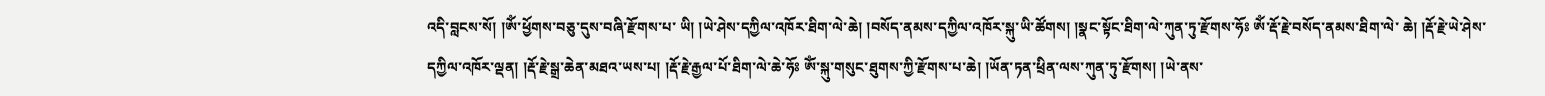འདི་བླངས་སོ། །ཨོཾ་ཕྱོགས་བཅུ་དུས་བཞི་རྫོགས་པ་ ཡི། །ཡེ་ཤེས་དཀྱིལ་འཁོར་ཐིག་ལེ་ཆེ། །བསོད་ནམས་དཀྱིལ་འཁོར་སྐུ་ཡི་ཚོགས། །སྣང་སྟོང་ཐིག་ལེ་ཀུན་ཏུ་རྫོགས་ཧོཿ ཨོཾ་རྡོ་རྗེ་བསོད་ནམས་ཐིག་ལེ་ ཆེ། །རྡོ་རྗེ་ཡེ་ཤེས་དཀྱིལ་འཁོར་ལྡན། །རྡོ་རྗེ་སྒྲ་ཆེན་མཐའ་ཡས་པ། །རྡོ་རྗེ་རྒྱལ་པོ་ཐིག་ལེ་ཆེ་ཧོཿ ཨོཾ་སྐུ་གསུང་ཐུགས་ཀྱི་རྫོགས་པ་ཆེ། །ཡོན་ཏན་ཕྲིན་ལས་ཀུན་ཏུ་རྫོགས། །ཡེ་ནས་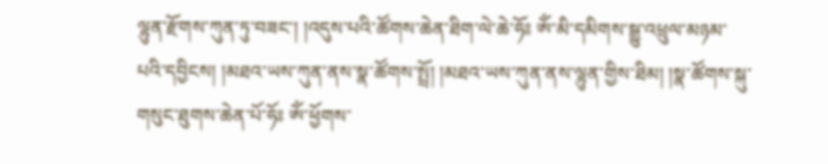ལྷུན་རྫོགས་ཀུན་ཏུ་བཟང་། །འདུས་པའི་ཚོགས་ཆེན་ཐིག་ལེ་ཆེ་ཧོཿ ཨོཾ་མི་དམིགས་སྒྱུ་འཕྲུལ་མཉམ་པའི་དབྱིངས། །མཐའ་ཡས་ཀུན་ནས་སྣ་ཚོགས་སྤྲོ། །མཐའ་ཡས་ཀུན་ནས་ལྷུན་གྱིས་ཐིམ། །སྣ་ཚོགས་སྐུ་གསུང་ཐུགས་ཆེན་པོ་ཧོཿ ཨོཾ་ཕྱོགས་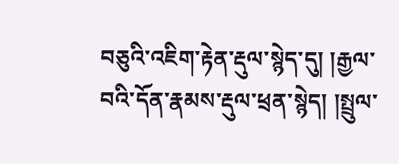བཅུའི་འཇིག་རྟེན་རྡུལ་སྙེད་དུ། །རྒྱལ་བའི་དོན་རྣམས་རྡུལ་ཕྲན་སྙེད། །སྤྲུལ་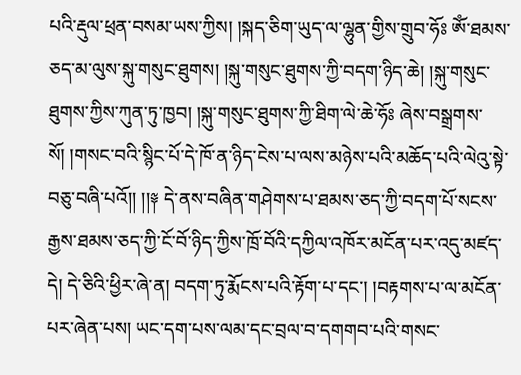པའི་རྡུལ་ཕྲན་བསམ་ཡས་ཀྱིས། །སྐད་ཅིག་ཡུད་ལ་ལྷུན་གྱིས་གྲུབ་ཧོཿ ཨོཾ་ཐམས་ཅད་མ་ལུས་སྐུ་གསུང་ཐུགས། །སྐུ་གསུང་ཐུགས་ཀྱི་བདག་ཉིད་ཆེ། །སྐུ་གསུང་ཐུགས་ཀྱིས་ཀུན་ཏུ་ཁྱབ། །སྐུ་གསུང་ཐུགས་ཀྱི་ཐིག་ལེ་ཆེ་ཧོཿ ཞེས་བསྒྲགས་སོ། །གསང་བའི་སྙིང་པོ་དེ་ཁོ་ན་ཉིད་ངེས་པ་ལས་མཉེས་པའི་མཆོད་པའི་ལེའུ་སྟེ་བཅུ་བཞི་པའོ།། །།༈ དེ་ནས་བཞིན་གཤེགས་པ་ཐམས་ཅད་ཀྱི་བདག་པོ་སངས་རྒྱས་ཐམས་ཅད་ཀྱི་ངོ་བོ་ཉིད་ཀྱིས་ཁྲོ་བོའི་དཀྱིལ་འཁོར་མངོན་པར་འདུ་མཛད་དེ། དེ་ཅིའི་ཕྱིར་ཞེ་ན། བདག་ཏུ་རྨོངས་པའི་རྟོག་པ་དང་། །བརྟགས་པ་ལ་མངོན་པར་ཞེན་པས། ཡང་དག་པས་ལམ་དང་བྲལ་བ་དགགབ་པའི་གསང་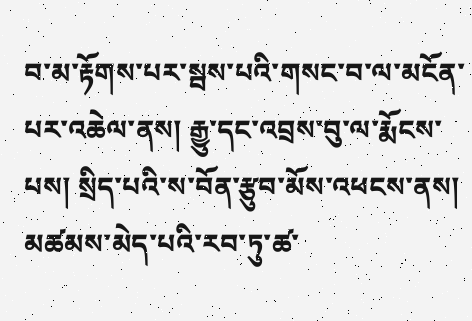བ་མ་རྟོགས་པར་སྦས་པའི་གསང་བ་ལ་མངོན་པར་འཆེལ་ནས། རྒྱུ་དང་འབྲས་བུ་ལ་རྨོངས་པས། སྲིད་པའི་ས་བོན་རྩུབ་མོས་འཕངས་ནས། མཚམས་མེད་པའི་རབ་ཏུ་ཚ་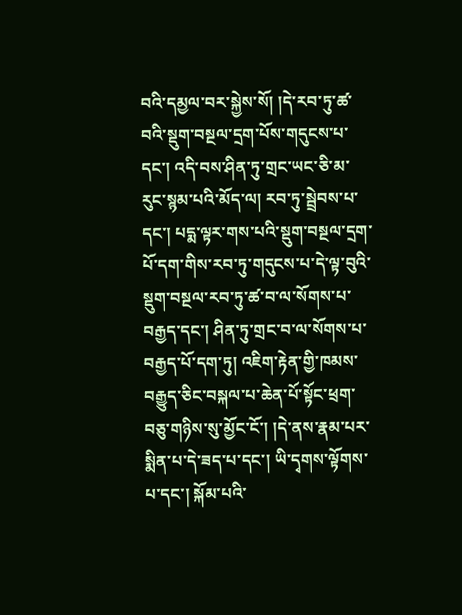བའི་དམྱལ་བར་སྐྱེས་སོ། །དེ་རབ་ཏུ་ཚ་བའི་སྡུག་བསྔལ་དྲག་པོས་གདུངས་པ་དང་། འདི་བས་ཤིན་ཏུ་གྲང་ཡང་ཅི་མ་རུང་སྙམ་པའི་མོད་ལ། རབ་ཏུ་སྦྲེབས་པ་དང་། པདྨ་ལྟར་གས་པའི་སྡུག་བསྔལ་དྲག་པོ་དག་གིས་རབ་ཏུ་གདུངས་པ་དེ་ལྟ་བུའི་སྡུག་བསྔལ་རབ་ཏུ་ཚ་བ་ལ་སོགས་པ་བརྒྱད་དང་། ཤིན་ཏུ་གྲང་བ་ལ་སོགས་པ་བརྒྱད་པོ་དག་ཏུ། འཇིག་རྟེན་གྱི་ཁམས་བརྒྱུད་ཅིང་བསྐལ་པ་ཆེན་པོ་སྟོང་ཕྲག་བཅུ་གཉིས་སུ་མྱོང་ངོ་། །དེ་ནས་རྣམ་པར་སྨིན་པ་དེ་ཟད་པ་དང་། ཡི་དྭགས་ལྟོགས་པ་དང་། སྐོམ་པའི་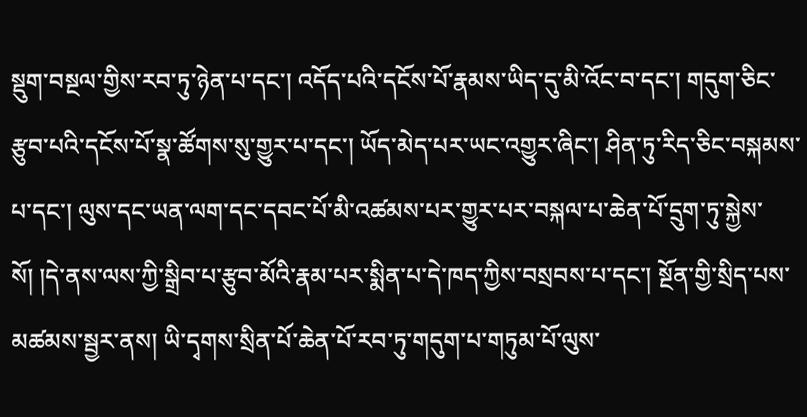སྡུག་བསྔལ་གྱིས་རབ་ཏུ་ཉེན་པ་དང་། འདོད་པའི་དངོས་པོ་རྣམས་ཡིད་དུ་མི་འོང་བ་དང་། གདུག་ཅིང་རྩུབ་པའི་དངོས་པོ་སྣ་ཚོགས་སུ་གྱུར་པ་དང་། ཡོད་མེད་པར་ཡང་འགྱུར་ཞིང་། ཤིན་ཏུ་རིད་ཅིང་བསྐམས་པ་དང་། ལུས་དང་ཡན་ལག་དང་དབང་པོ་མི་འཚམས་པར་གྱུར་པར་བསྐལ་པ་ཆེན་པོ་དྲུག་ཏུ་སྐྱེས་སོ། །དེ་ནས་ལས་ཀྱི་སྒྲིབ་པ་རྩུབ་མོའི་རྣམ་པར་སྨིན་པ་དེ་ཁད་ཀྱིས་བསྲབས་པ་དང་། སྔོན་གྱི་སྲིད་པས་མཚམས་སྦྱར་ནས། ཡི་དྭགས་སྲིན་པོ་ཆེན་པོ་རབ་ཏུ་གདུག་པ་གཏུམ་པོ་ལུས་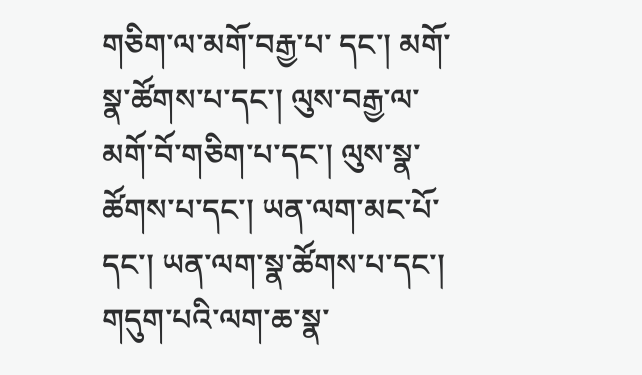གཅིག་ལ་མགོ་བརྒྱ་པ་ དང་། མགོ་སྣ་ཚོགས་པ་དང་། ལུས་བརྒྱ་ལ་མགོ་བོ་གཅིག་པ་དང་། ལུས་སྣ་ཚོགས་པ་དང་། ཡན་ལག་མང་པོ་དང་། ཡན་ལག་སྣ་ཚོགས་པ་དང་། གདུག་པའི་ལག་ཆ་སྣ་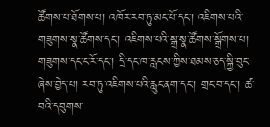ཚོགས་པ་ཐོགས་པ། འཁོར་རབ་ཏུ་མང་པོ་དང་། འཇིགས་པའི་གཟུགས་སྣ་ཚོགས་དང་། འཇིགས་པའི་སྒྲ་སྣ་ཚོགས་སྒྲོགས་པ། གཟུགས་དང་ང་རོ་དང་། དྲི་དང་ཁ་རླངས་ཀྱིས་ཐམས་ཅད་སྐྱི་བུང་ཞེས་བྱེད་པ། རབ་ཏུ་འཇིགས་པའི་རླུང་ནག་དང་། གྲང་བ་དང་། ཚ་བའི་དབུགས་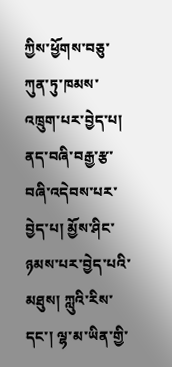ཀྱིས་ཕྱོགས་བཅུ་ཀུན་ཏུ་ཁམས་འཁྲུག་པར་བྱེད་པ། ནད་བཞི་བརྒྱ་རྩ་བཞི་འདེབས་པར་བྱེད་པ། མྱོས་ཤིང་ཉམས་པར་བྱེད་པའི་མཐུས། ཀླུའི་རིས་དང་། ལྷ་མ་ཡིན་གྱི་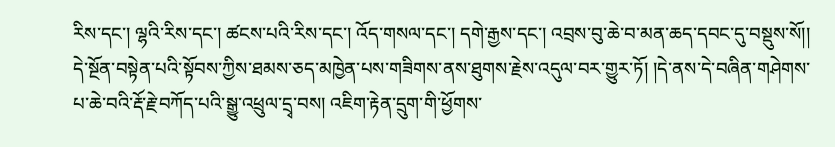རིས་དང་། ལྷའི་རིས་དང་། ཚངས་པའི་རིས་དང་། འོད་གསལ་དང་། དགེ་རྒྱས་དང་། འབྲས་བུ་ཆེ་བ་མན་ཆད་དབང་དུ་བསྡུས་སོ།། དེ་སྔོན་བསྟེན་པའི་སྟོབས་ཀྱིས་ཐམས་ཅད་མཁྱེན་པས་གཟིགས་ནས་ཐུགས་རྗེས་འདུལ་བར་གྱུར་ཏོ། །དེ་ནས་དེ་བཞིན་གཤེགས་པ་ཆེ་བའི་རྡོ་རྗེ་བཀོད་པའི་སྒྱུ་འཕྲུལ་དྲྭ་བས། འཇིག་རྟེན་དྲུག་གི་ཕྱོགས་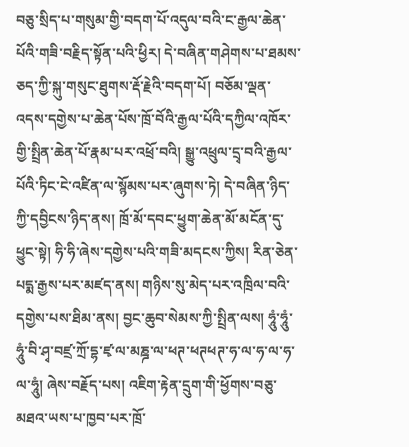བཅུ་སྲིད་པ་གསུམ་གྱི་བདག་པོ་འདུལ་བའི་ང་རྒྱལ་ཆེན་པོའི་གཟི་བརྗིད་སྟོན་པའི་ཕྱིར། དེ་བཞིན་གཤེགས་པ་ཐམས་ཅད་ཀྱི་སྐུ་གསུང་ཐུགས་རྡོ་རྗེའི་བདག་པོ། བཅོམ་ལྡན་འདས་དགྱེས་པ་ཆེན་པོས་ཁྲོ་བོའི་རྒྱལ་པོའི་དཀྱིལ་འཁོར་གྱི་སྤྲིན་ཆེན་པོ་རྣམ་པར་འཕྲོ་བའི། སྒྱུ་འཕྲུལ་དྲྭ་བའི་རྒྱལ་པོའི་ཏིང་ངེ་འཛིན་ལ་སྙོམས་པར་ཞུགས་ཏེ། དེ་བཞིན་ཉིད་ཀྱི་དབྱིངས་ཉིད་ནས། ཁྲོ་མོ་དབང་ཕྱུག་ཆེན་མོ་མངོན་དུ་ཕྱུང་སྟེ། ཧི་ཧི་ཞེས་དགྱེས་པའི་གཟི་མདངས་ཀྱིས། རིན་ཅེན་པདྨ་རྒྱས་པར་མཛད་ནས། གཉིས་སུ་མེད་པར་འཁྲིལ་བའི་དགྱེས་པས་ཐིམ་ནས། བྱང་ཆུབ་སེམས་ཀྱི་སྤྲིན་ལས། ཧཱུཾ་ཧཱུཾ་ཧཱུཾ་བི་ཤྭ་བཛྲ་ཀྲོ་དྷ་ཛྭ་ལ་མཎྜ་ལ་ཕཊ་ཕཊཕཊ་ཧ་ལ་ཧ་ལ་ཧ་ལ་ཧཱུཾ། ཞེས་བརྗོད་པས། འཇིག་རྟེན་དྲུག་གི་ཕྱོགས་བཅུ་མཐའ་ཡས་པ་ཁྱབ་པར་ཁྲོ་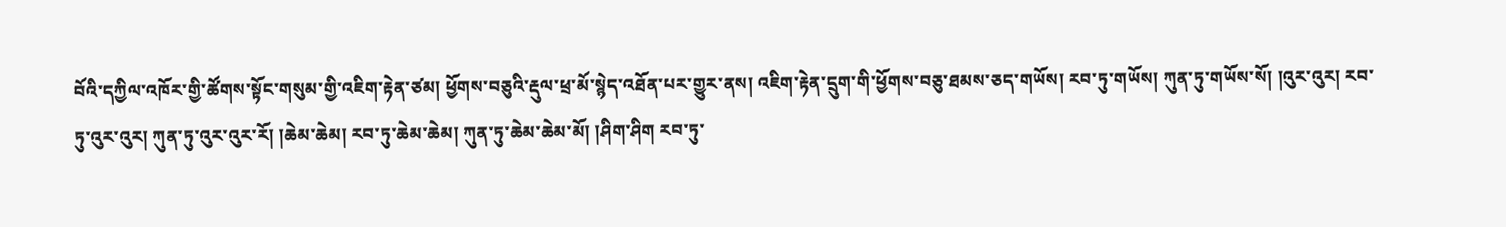བོའི་དཀྱིལ་འཁོར་གྱི་ཚོགས་སྟོང་གསུམ་གྱི་འཇིག་རྟེན་ཙམ། ཕྱོགས་བཅུའི་རྡུལ་ཕྲ་མོ་སྙེད་འཐོན་པར་གྱུར་ནས། འཇིག་རྟེན་དྲུག་གི་ཕྱོགས་བཅུ་ཐམས་ཅད་གཡོས། རབ་ཏུ་གཡོས། ཀུན་ཏུ་གཡོས་སོ། །འུར་འུར། རབ་ཏུ་འུར་འུར། ཀུན་ཏུ་འུར་འུར་རོ། །ཆེམ་ཆེམ། རབ་ཏུ་ཆེམ་ཆེམ། ཀུན་ཏུ་ཆེམ་ཆེམ་མོ། །ཤིག་ཤིག རབ་ཏུ་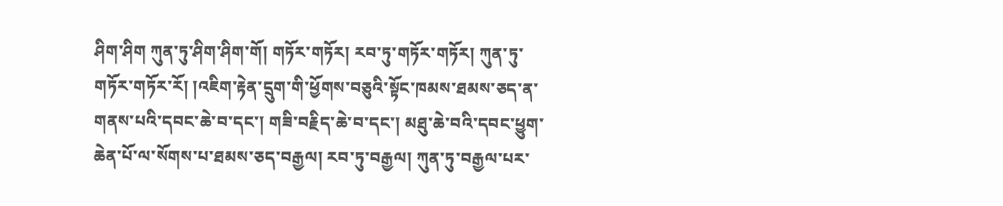ཤིག་ཤིག ཀུན་ཏུ་ཤིག་ཤིག་གོ། གཏོར་གཏོར། རབ་ཏུ་གཏོར་གཏོར། ཀུན་ཏུ་གཏོར་གཏོར་རོ། །འཇིག་རྟེན་དྲུག་གི་ཕྱོགས་བཅུའི་སྟོང་ཁམས་ཐམས་ཅད་ན་གནས་པའི་དབང་ཆེ་བ་དང་། གཟི་བརྗིད་ཆེ་བ་དང་། མཐུ་ཆེ་བའི་དབང་ཕྱུག་ཆེན་པོ་ལ་སོགས་པ་ཐམས་ཅད་བརྒྱལ། རབ་ཏུ་བརྒྱལ། ཀུན་ཏུ་བརྒྱལ་པར་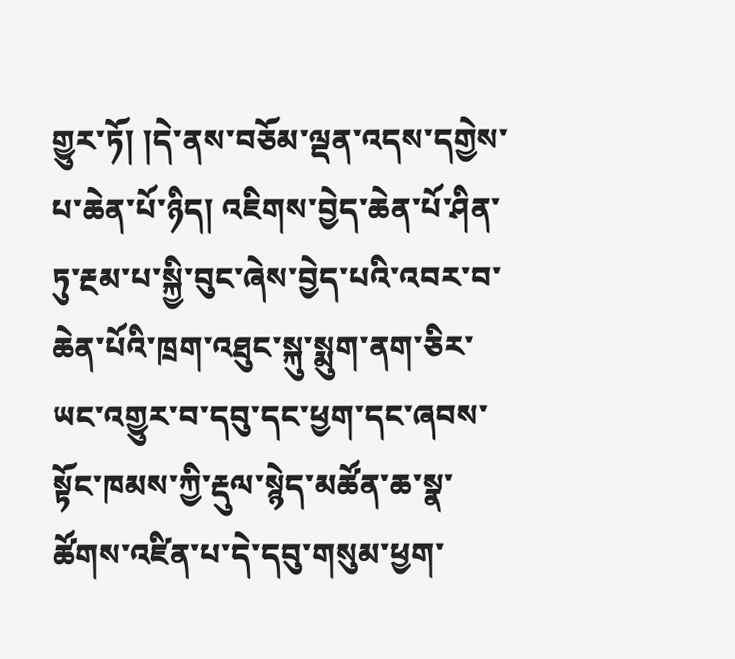གྱུར་ཏོ། །དེ་ནས་བཅོམ་ལྡན་འདས་དགྱེས་པ་ཆེན་པོ་ཉིད། འཇིགས་བྱེད་ཆེན་པོ་ཤིན་ཏུ་རྔམ་པ་སྐྱི་བུང་ཞེས་བྱེད་པའི་འབར་བ་ཆེན་པོའི་ཁྲག་འཐུང་སྐུ་སྨུག་ནག་ཅིར་ཡང་འགྱུར་བ་དབུ་དང་ཕྱག་དང་ཞབས་སྟོང་ཁམས་ཀྱི་རྡུལ་སྙེད་མཚོན་ཆ་སྣ་ཚོགས་འཛིན་པ་དེ་དབུ་གསུམ་ཕྱག་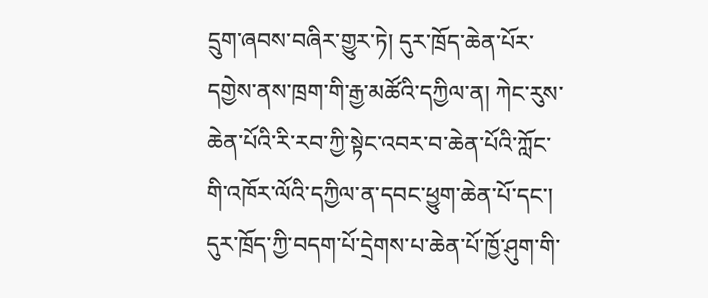དྲུག་ཞབས་བཞིར་གྱུར་ཏེ། དུར་ཁྲོད་ཆེན་པོར་དགྱེས་ནས་ཁྲག་གི་རྒྱ་མཚོའི་དཀྱིལ་ན། ཀེང་རུས་ཆེན་པོའི་རི་རབ་ཀྱི་སྟེང་འབར་བ་ཆེན་པོའི་ཀློང་གི་འཁོར་ལོའི་དཀྱིལ་ན་དབང་ཕྱུག་ཆེན་པོ་དང་། དུར་ཁྲོད་ཀྱི་བདག་པོ་དྲེགས་པ་ཆེན་པོ་ཁྱོ་ཤུག་གི་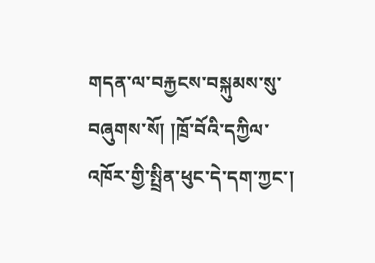གདན་ལ་བརྐྱངས་བསྐུམས་སུ་བཞུགས་སོ། །ཁྲོ་བོའི་དཀྱིལ་འཁོར་གྱི་སྤྲིན་ཕུང་དེ་དག་ཀྱང་།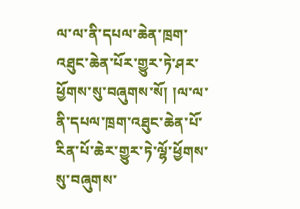ལ་ལ་ནི་དཔལ་ཆེན་ཁྲག་འཐུང་ཆེན་པོར་གྱུར་ཏེ་ཤར་ཕྱོགས་སུ་བཞུགས་སོ། །ལ་ལ་ནི་དཔལ་ཁྲག་འཐུང་ཆེན་པོ་རིན་པོ་ཆེར་གྱུར་ཏེ་ལྷོ་ཕྱོགས་སུ་བཞུགས་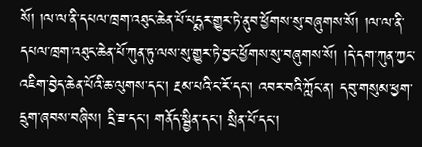སོ། །ལ་ལ་ནི་དཔལ་ཁྲག་འཐུང་ཆེན་པོ་པདྨར་གྱུར་ཏེ་ནུབ་ཕྱོགས་སུ་བཞུགས་སོ། །ལ་ལ་ནི་དཔལ་ཁྲག་འཐུང་ཆེན་པོ་ཀུན་ཏུ་ལས་སུ་གྱུར་ཏེ་བྱང་ཕྱོགས་སུ་བཞུགས་སོ། །དེ་དག་ཀུན་ཀྱང་འཇིག་བྱེད་ཆེན་པོའི་ཆ་ལུགས་དང་། རྔམ་པའི་ང་རོ་དང་། འབར་བའི་ཀློང་ན། དབུ་གསུམ་ཕྱག་དྲུག་ཞབས་བཞིས། དྲི་ཟ་དང་། གནོད་སྦྱིན་དང་། སྲིན་པོ་དང་།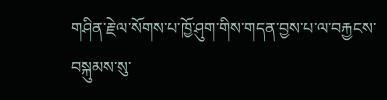གཤིན་རྗེ་ལ་སོགས་པ་ཁྱོ་ཤུག་གིས་གདན་བྱས་པ་ལ་བརྐྱངས་བསྐུམས་སུ་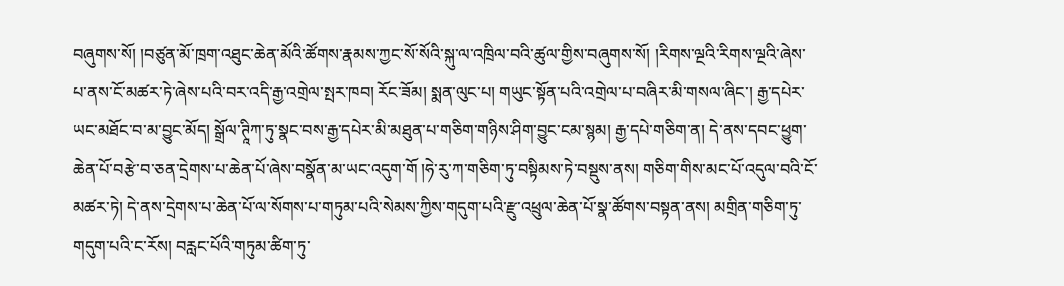བཞུགས་སོ། །བཙུན་མོ་ཁྲག་འཐུང་ཆེན་མོའི་ཚོགས་རྣམས་ཀྱང་སོ་སོའི་སྐུ་ལ་འཁྲིལ་བའི་ཚུལ་གྱིས་བཞུགས་སོ། །རིགས་ལྔའི་རིགས་ལྔའི་ཞེས་པ་ནས་ངོ་མཚར་ཏེ་ཞེས་པའི་བར་འདི་རྒྱ་འགྲེལ་སྤར་ཁབ། རོང་ཟོམ། སྨན་ལུང་པ། གཡུང་སྟོན་པའི་འགྲེལ་པ་བཞིར་མི་གསལ་ཞིང་། རྒྱ་དཔེར་ཡང་མཐོང་བ་མ་བྱུང་མོད། སྒྲོལ་ཊཱིཀ་ཏུ་སྣང་བས་རྒྱ་དཔེར་མི་མཐུན་པ་གཅིག་གཉིས་ཤིག་བྱུང་ངམ་སྙམ། རྒྱ་དཔེ་གཅིག་ན། དེ་ནས་དབང་ཕྱུག་ཆེན་པོ་བརྩེ་བ་ཅན་དྲེགས་པ་ཆེན་པོ་ཞེས་བསྣོན་མ་ཡང་འདུག་གོ །ཧེ་རུ་ཀ་གཅིག་ཏུ་བསྟིམས་ཏེ་བསྡུས་ནས། གཅིག་གིས་མང་པོ་འདུལ་བའི་ངོ་མཚར་ཏེ། དེ་ནས་དྲེགས་པ་ཆེན་པོ་ལ་སོགས་པ་གཏུམ་པའི་སེམས་ཀྱིས་གདུག་པའི་རྫུ་འཕྲུལ་ཆེན་པོ་སྣ་ཚོགས་བསྟན་ནས། མགྲིན་གཅིག་ཏུ་གདུག་པའི་ང་རོས། བརླང་པོའི་གཏུམ་ཚིག་ཏུ་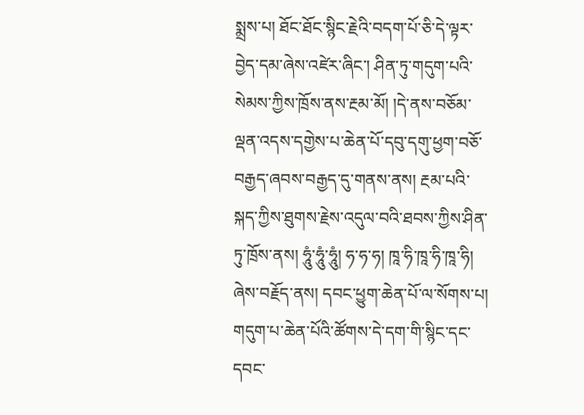སྨྲས་པ། ཐོང་ཐོང་སྙིང་རྗེའི་བདག་པོ་ཅི་དེ་ལྟར་བྱེད་དམ་ཞེས་འཛེར་ཞིང་། ཤིན་ཏུ་གདུག་པའི་སེམས་ཀྱིས་ཁྲོས་ནས་རྔམ་མོ། །དེ་ནས་བཅོམ་ལྡན་འདས་དགྱེས་པ་ཆེན་པོ་དབུ་དགུ་ཕྱག་བཅོ་བརྒྱད་ཞབས་བརྒྱད་དུ་གནས་ནས། རྔམ་པའི་སྐད་ཀྱིས་ཐུགས་རྗེས་འདུལ་བའི་ཐབས་ཀྱིས་ཤིན་ཏུ་ཁྲོས་ནས། ཧཱུཾ་ཧཱུཾ་ཧཱུཾ། ཧ་ཧ་ཧ། ཁཱ་ཧི་ཁཱ་ཧི་ཁཱ་ཧི། ཞེས་བརྗོད་ནས། དབང་ཕྱུག་ཆེན་པོ་ལ་སོགས་པ། གདུག་པ་ཆེན་པོའི་ཚོགས་དེ་དག་གི་སྙིང་དང་དབང་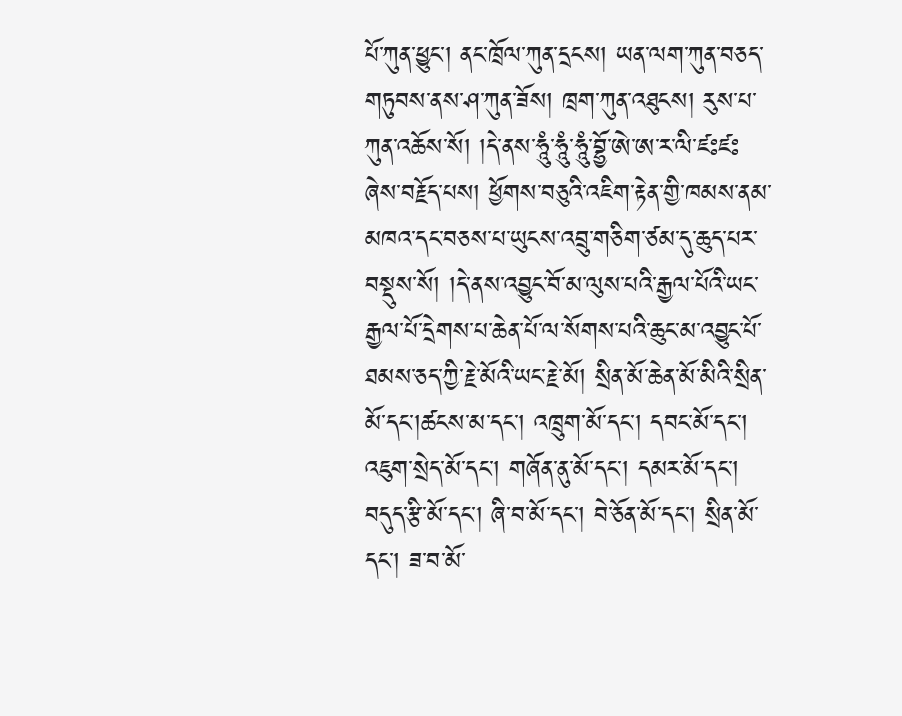པོ་ཀུན་ཕྱུང་། ནང་ཁྲོལ་ཀུན་དྲངས། ཡན་ལག་ཀུན་བཅད་གཏུབས་ནས་ཤ་ཀུན་ཟོས། ཁྲག་ཀུན་འཐུངས། རུས་པ་ཀུན་འཆོས་སོ། །དེ་ནས་ཧཱུཾ་ཧཱུཾ་ཧཱུཾ་བྷྱོ་ཨེ་ཨ་ར་ལི་ཛཿཛཿ ཞེས་བརྗོད་པས། ཕྱོགས་བཅུའི་འཇིག་རྟེན་གྱི་ཁམས་ནམ་མཁའ་དང་བཅས་པ་ཡུངས་འབྲུ་གཅིག་ཙམ་དུ་ཆུད་པར་བསྡུས་སོ། །དེ་ནས་འབྱུང་བོ་མ་ལུས་པའི་རྒྱལ་པོའི་ཡང་རྒྱལ་པོ་དྲེགས་པ་ཆེན་པོ་ལ་སོགས་པའི་ཆུང་མ་འབྱུང་པོ་ཐམས་ཅད་ཀྱི་རྗེ་མོའི་ཡང་རྗེ་མོ། སྲིན་མོ་ཆེན་མོ་མིའི་སྲིན་མོ་དང་།ཚངས་མ་དང་། འཁྲུག་མོ་དང་། དབང་མོ་དང་། འཇུག་སྲེད་མོ་དང་། གཞོན་ནུ་མོ་དང་། དམར་མོ་དང་། བདུད་རྩི་མོ་དང་། ཞི་བ་མོ་དང་། བེ་ཅོན་མོ་དང་། སྲིན་མོ་དང་། ཟ་བ་མོ་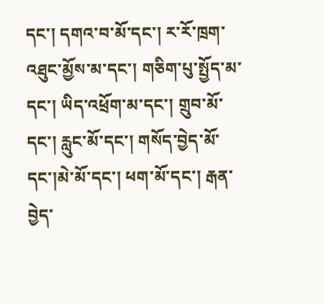དང་། དགའ་བ་མོ་དང་། ར་རོ་ཁྲག་འཐུང་མྱོས་མ་དང་། གཅིག་པུ་སྤྱོད་མ་དང་། ཡིད་འཕྲོག་མ་དང་། གྲུབ་མོ་དང་། རླུང་མོ་དང་། གསོད་བྱེད་མོ་དང་།མེ་མོ་དང་། ཕག་མོ་དང་། རྒན་བྱེད་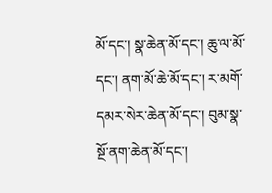མོ་དང་། སྣ་ཆེན་མོ་དང་། ཆུ་ལ་མོ་དང་། ནག་མོ་ཆེ་མོ་དང་། ར་མགོ་དམར་སེར་ཆེན་མོ་དང་། བུམ་སྣ་སྔོ་ནག་ཆེན་མོ་དང་།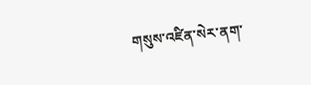གསུས་འཛིན་སེར་ནག་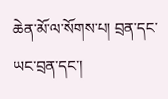ཆེན་མོ་ལ་སོགས་པ། བྲན་དང་ཡང་བྲན་དང་།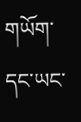གཡོག་དང་ཡང་